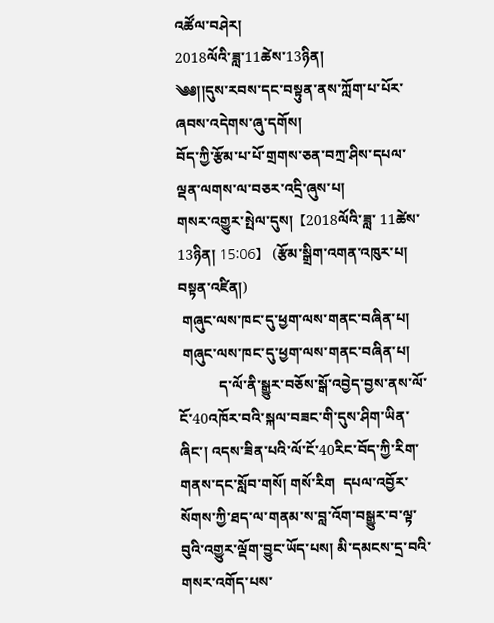འཚོལ་བཤེར།
2018ལོའི་ཟླ་11ཚེས་13ཉིན།
༄༅།།དུས་རབས་དང་བསྟུན་ནས་ཀློག་པ་པོར་ཞབས་འདེགས་ཞུ་དགོས།
བོད་ཀྱི་རྩོམ་པ་པོ་གྲགས་ཅན་བཀྲ་ཤིས་དཔལ་ལྡན་ལགས་ལ་བཅར་འདྲི་ཞུས་པ།
གསར་འགྱུར་སྤེལ་དུས།  【2018ལོའི་ཟླ་ 11ཚེས་13ཉིན། 15:06】   (རྩོམ་སྒྲིག་འགན་འཁུར་པ། བསྟན་འཛིན།)
 གཞུང་ལས་ཁང་དུ་ཕྱག་ལས་གནང་བཞིན་པ།
 གཞུང་ལས་ཁང་དུ་ཕྱག་ལས་གནང་བཞིན་པ།
           ད་ལོ་ནི་སྒྱུར་བཅོས་སྒོ་འབྱེད་བྱས་ནས་ལོ་ངོ་40འཁོར་བའི་སྐལ་བཟང་གི་དུས་ཤིག་ཡིན་ཞིང་། འདས་ཟིན་པའི་ལོ་ངོ་40རིང་བོད་ཀྱི་རིག་གནས་དང་སློབ་གསོ། གསོ་རིག  དཔལ་འབྱོར་སོགས་ཀྱི་ཐད་ལ་གནམ་ས་བླ་འོག་བསྒྱུར་བ་ལྟ་བུའི་འགྱུར་ལྡོག་བྱུང་ཡོད་པས། མི་དམངས་དྲ་བའི་གསར་འགོད་པས་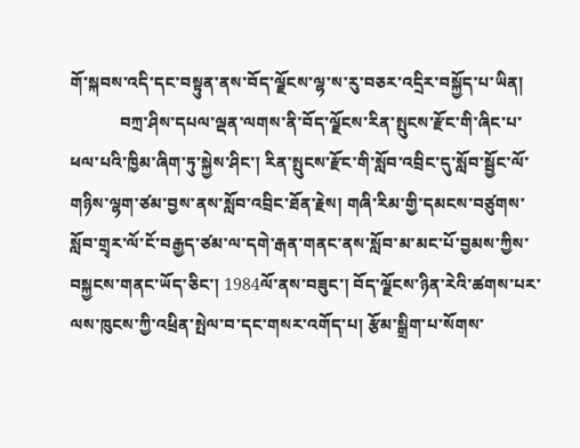གོ་སྐབས་འདི་དང་བསྟུན་ནས་བོད་ལྗོངས་ལྷ་ས་རུ་བཅར་འདྲིར་བསྐྱོད་པ་ཡིན།
            བཀྲ་ཤིས་དཔལ་ལྡན་ལགས་ནི་བོད་ལྗོངས་རིན་སྤུངས་རྫོང་གི་ཞིང་པ་ཕལ་པའི་ཁྱིམ་ཞིག་ཏུ་སྐྱེས་ཤིང་། རིན་སྤུངས་རྫོང་གི་སློབ་འབྲིང་དུ་སློབ་སྦྱོང་ལོ་གཉིས་ལྷག་ཙམ་བྱས་ནས་སློབ་འབྲིང་ཐོན་རྗེས། གཞི་རིམ་གྱི་དམངས་བཙུགས་སློབ་གྲྭར་ལོ་ངོ་བརྒྱད་ཙམ་ལ་དགེ་རྒན་གནང་ནས་སློབ་མ་མང་པོ་བྱམས་ཀྱིས་བསྐྱངས་གནང་ཡོད་ཅིང་། 1984ལོ་ནས་བཟུང་། བོད་ལྗོངས་ཉིན་རེའི་ཚགས་པར་ལས་ཁུངས་ཀྱི་འཕྲིན་སྤེལ་བ་དང་གསར་འགོད་པ། རྩོམ་སྒྲིག་པ་སོགས་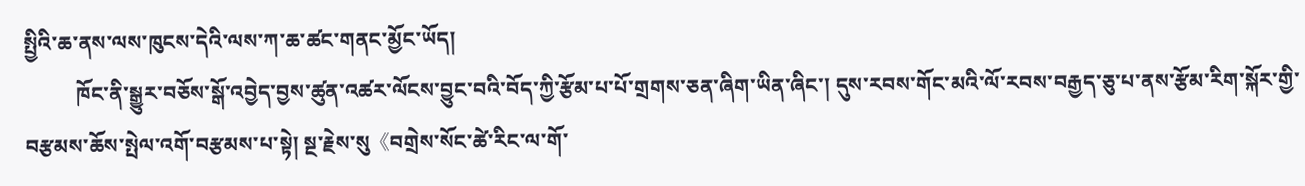སྤྱིའི་ཆ་ནས་ལས་ཁུངས་དེའི་ལས་ཀ་ཆ་ཚང་གནང་མྱོང་ཡོད།
          ཁོང་ནི་སྒྱུར་བཅོས་སྒོ་འབྱེད་བྱས་ཚུན་འཚར་ལོངས་བྱུང་བའི་བོད་ཀྱི་རྩོམ་པ་པོ་གྲགས་ཅན་ཞིག་ཡིན་ཞིང་། དུས་རབས་གོང་མའི་ལོ་རབས་བརྒྱད་ཅུ་པ་ནས་རྩོམ་རིག་སྐོར་གྱི་བརྩམས་ཆོས་སྤེལ་འགོ་བརྩམས་པ་སྟེ། སྔ་རྗེས་སུ《བགྲེས་སོང་ཚེ་རིང་ལ་གོ་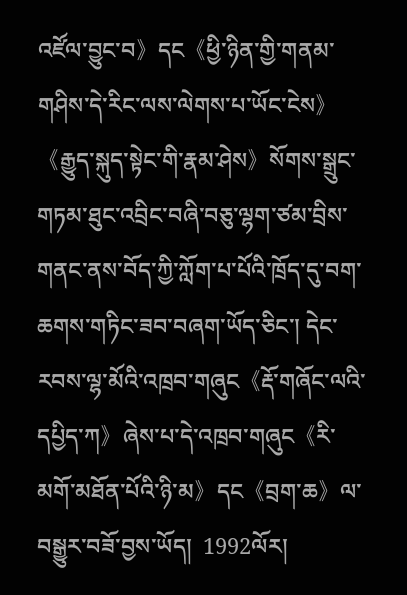འཛོལ་བྱུང་བ》དང《ཕྱི་ཉིན་གྱི་གནམ་གཤིས་དེ་རིང་ལས་ལེགས་པ་ཡོང་ངེས》《རྒྱུད་སྐུད་སྟེང་གི་རྣམ་ཤེས》སོགས་སྒྲུང་གཏམ་ཐུང་འབྲིང་བཞི་བཅུ་ལྷག་ཙམ་བྲིས་གནང་ནས་བོད་ཀྱི་ཀློག་པ་པོའི་ཁྲོད་དུ་བག་ཆགས་གཏིང་ཟབ་བཞག་ཡོད་ཅིང་། དེང་རབས་ལྷ་མོའི་འཁྲབ་གཞུང《རྡོ་གཞོང་ལའི་དཔྱིད་ཀ》ཞེས་པ་དེ་འཁྲབ་གཞུང《རི་མགོ་མཐོན་པོའི་ཉི་མ》དང《བྲག་ཆ》ལ་བསྒྱུར་བཟོ་བྱས་ཡོད།  1992ལོར།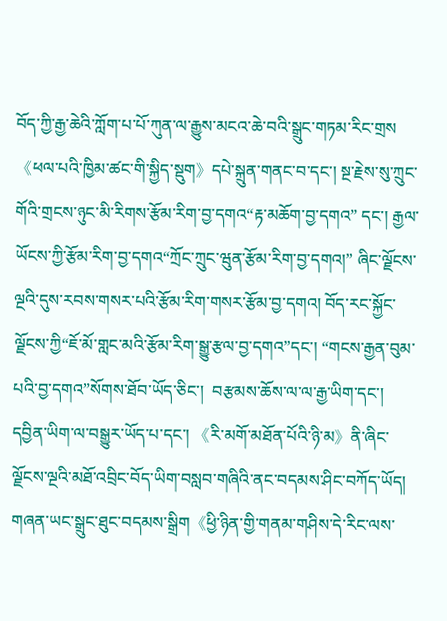བོད་ཀྱི་རྒྱ་ཆེའི་ཀློག་པ་པོ་ཀུན་ལ་རྒྱུས་མངའ་ཆེ་བའི་སྒྲུང་གཏམ་རིང་གྲས《ཕལ་པའི་ཁྱིམ་ཚང་གི་སྐྱིད་སྡུག》དཔེ་སྐྲུན་གནང་བ་དང་། སྔ་རྗེས་སུ་ཀྲུང་གོའི་གྲངས་ཉུང་མི་རིགས་རྩོམ་རིག་བྱ་དགའ“རྟ་མཆོག་བྱ་དགའ” དང་། རྒྱལ་ཡོངས་ཀྱི་རྩོམ་རིག་བྱ་དགའ“ཀྲོང་ཀྲུང་ཝུན་རྩོམ་རིག་བྱ་དགའ།” ཞིང་ལྗོངས་ལྔའི་དུས་རབས་གསར་པའི་རྩོམ་རིག་གསར་རྩོམ་བྱ་དགའ། བོད་རང་སྐྱོང་ལྗོངས་ཀྱི“ཇོ་མོ་གླང་མའི་རྩོམ་རིག་སྒྱུ་རྩལ་བྱ་དགའ”དང་། “གངས་རྒྱན་བུམ་པའི་བྱ་དགའ”སོགས་ཐོབ་ཡོད་ཅིང་།  བརྩམས་ཆོས་ལ་ལ་རྒྱ་ཡིག་དང་། དབྱིན་ཡིག་ལ་བསྒྱུར་ཡོད་པ་དང་། 《རི་མགོ་མཐོན་པོའི་ཉི་མ》ནི་ཞིང་ལྗོངས་ལྔའི་མཐོ་འབྲིང་བོད་ཡིག་བསླབ་གཞིའི་ནང་བདམས་ཤིང་བཀོད་ཡོད། གཞན་ཡང་སྒྲུང་ཐུང་བདམས་སྒྲིག《ཕྱི་ཉིན་གྱི་གནམ་གཤིས་དེ་རིང་ལས་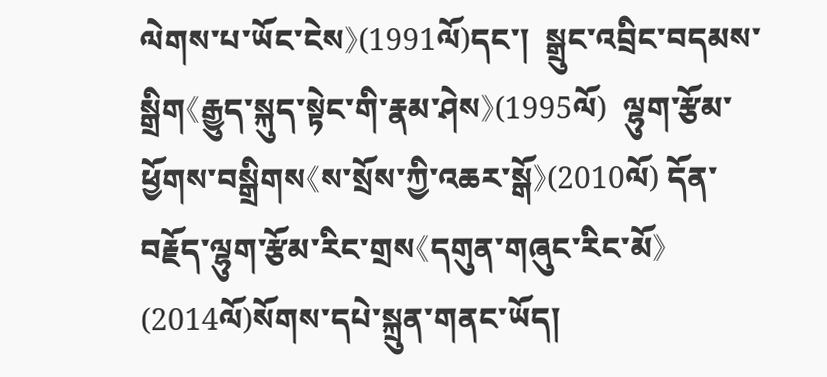ལེགས་པ་ཡོང་ངེས》(1991ལོ)དང་།  སྒྲུང་འབྲིང་བདམས་སྒྲིག《རྒྱུད་སྐུད་སྟེང་གི་རྣམ་ཤེས》(1995ལོ)  ལྷུག་རྩོམ་ཕྱོགས་བསྒྲིགས《ས་སྲོས་ཀྱི་འཆར་སྒོ》(2010ལོ) དོན་བརྗོད་ལྷུག་རྩོམ་རིང་གྲས《དགུན་གཞུང་རིང་མོ》(2014ལོ)སོགས་དཔེ་སྐྲུན་གནང་ཡོད།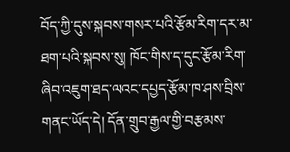བོད་ཀྱི་དུས་སྐབས་གསར་པའི་རྩོམ་རིག་དར་མ་ཐག་པའི་སྐབས་སུ། ཁོང་གིས་ད་དུང་རྩོམ་རིག་ཞིབ་འཇུག་ཐད་ལའང་དཔྱད་རྩོམ་ཁ་ཤས་བྲིས་གནང་ཡོད་དེ། དོན་གྲུབ་རྒྱལ་གྱི་བརྩམས་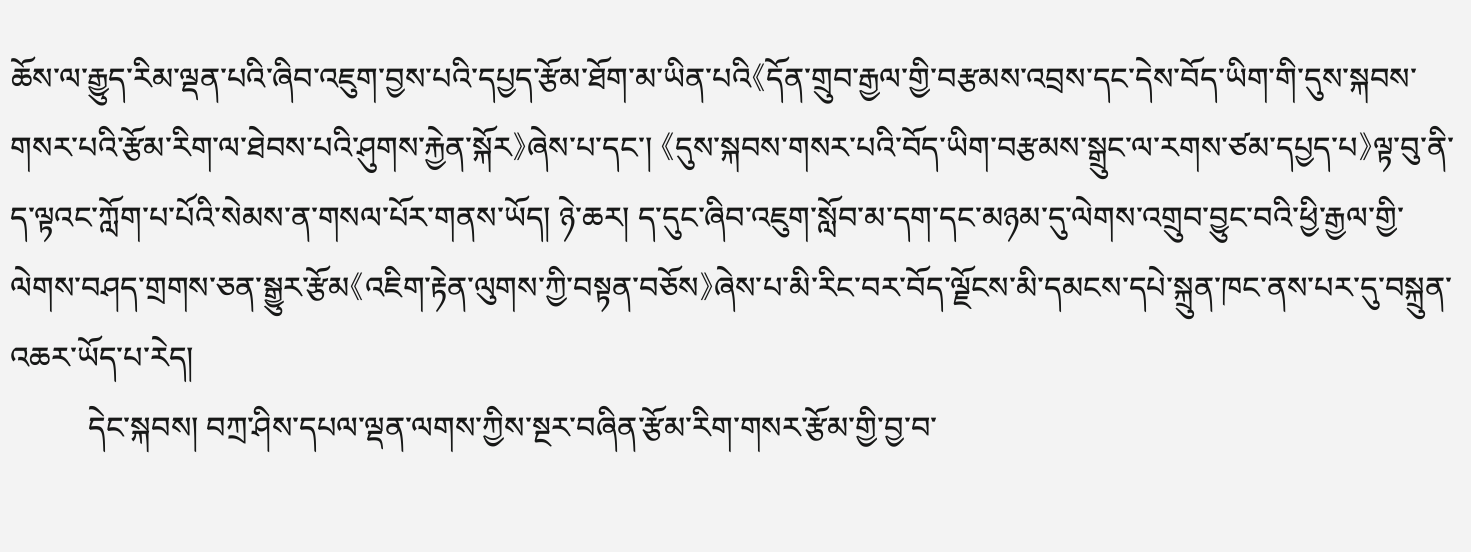ཆོས་ལ་རྒྱུད་རིམ་ལྡན་པའི་ཞིབ་འཇུག་བྱས་པའི་དཔྱད་རྩོམ་ཐོག་མ་ཡིན་པའི《དོན་གྲུབ་རྒྱལ་གྱི་བརྩམས་འབྲས་དང་དེས་བོད་ཡིག་གི་དུས་སྐབས་གསར་པའི་རྩོམ་རིག་ལ་ཐེབས་པའི་ཤུགས་རྐྱེན་སྐོར》ཞེས་པ་དང་། 《དུས་སྐབས་གསར་པའི་བོད་ཡིག་བརྩམས་སྒྲུང་ལ་རགས་ཙམ་དཔྱད་པ》ལྟ་བུ་ནི་ད་ལྟའང་ཀློག་པ་པོའི་སེམས་ན་གསལ་པོར་གནས་ཡོད། ཉེ་ཆར། ད་དུང་ཞིབ་འཇུག་སློབ་མ་དག་དང་མཉམ་དུ་ལེགས་འགྲུབ་བྱུང་བའི་ཕྱི་རྒྱལ་གྱི་ལེགས་བཤད་གྲགས་ཅན་སྒྱུར་རྩོམ《འཇིག་རྟེན་ལུགས་ཀྱི་བསྟན་བཅོས》ཞེས་པ་མི་རིང་བར་བོད་ལྗོངས་མི་དམངས་དཔེ་སྐྲུན་ཁང་ནས་པར་དུ་བསྐྲུན་འཆར་ཡོད་པ་རེད།
          དེང་སྐབས། བཀྲ་ཤིས་དཔལ་ལྡན་ལགས་ཀྱིས་སྔར་བཞིན་རྩོམ་རིག་གསར་རྩོམ་གྱི་བྱ་བ་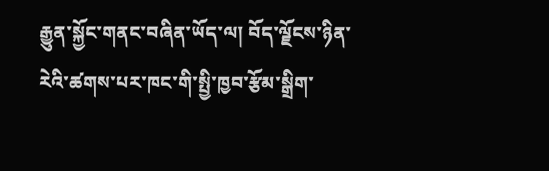རྒྱུན་སྐྱོང་གནང་བཞིན་ཡོད་ལ། བོད་ལྗོངས་ཉིན་རེའི་ཚགས་པར་ཁང་གི་སྤྱི་ཁྱབ་རྩོམ་སྒྲིག་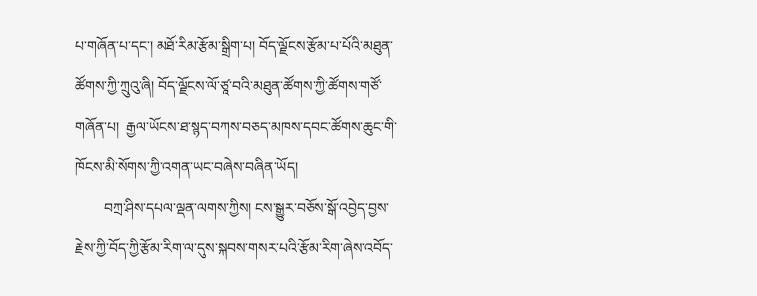པ་གཞོན་པ་དང་། མཐོ་རིམ་རྩོམ་སྒྲིག་པ། བོད་ལྗོངས་རྩོམ་པ་པོའི་མཐུན་ཚོགས་ཀྱི་ཀྲུའུ་ཞི། བོད་ལྗོངས་ལོ་ཙཱ་བའི་མཐུན་ཚོགས་ཀྱི་ཚོགས་གཙོ་གཞོན་པ།  རྒྱལ་ཡོངས་ཐ་སྙད་བཀས་བཅད་མཁས་དབང་ཚོགས་ཆུང་གི་ཁོངས་མི་སོགས་ཀྱི་འགན་ཡང་བཞེས་བཞིན་ཡོད།
        བཀྲ་ཤིས་དཔལ་ལྡན་ལགས་ཀྱིས། ངས་སྒྱུར་བཅོས་སྒོ་འབྱེད་བྱས་རྗེས་ཀྱི་བོད་ཀྱི་རྩོམ་རིག་ལ་དུས་སྐབས་གསར་པའི་རྩོམ་རིག་ཞེས་འབོད་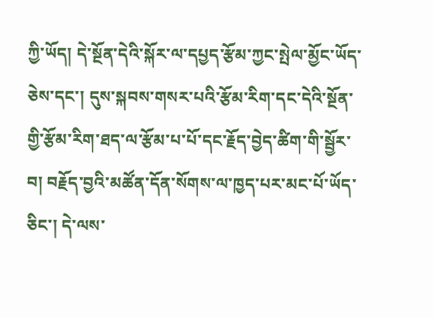ཀྱི་ཡོད། དེ་སྔོན་དེའི་སྐོར་ལ་དཔྱད་རྩོམ་ཀྱང་སྤེལ་མྱོང་ཡོད་ཅེས་དང་། དུས་སྐབས་གསར་པའི་རྩོམ་རིག་དང་དེའི་སྔོན་གྱི་རྩོམ་རིག་ཐད་ལ་རྩོམ་པ་པོ་དང་རྗོད་བྱེད་ཚིག་གི་སྦྱོར་བ། བརྗོད་བྱའི་མཚོན་དོན་སོགས་ལ་ཁྱད་པར་མང་པོ་ཡོད་ཅིང་། དེ་ལས་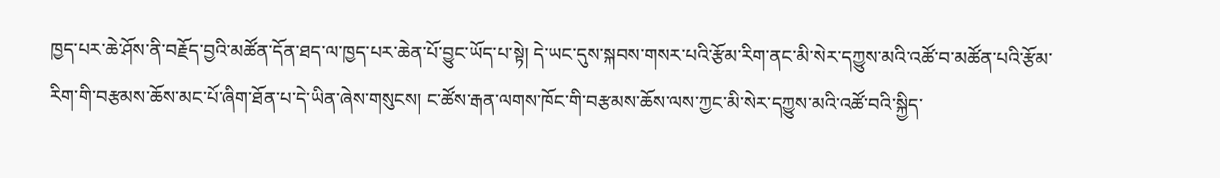ཁྱད་པར་ཆེ་ཤོས་ནི་བརྗོད་བྱའི་མཚོན་དོན་ཐད་ལ་ཁྱད་པར་ཆེན་པོ་བྱུང་ཡོད་པ་སྟེ། དེ་ཡང་དུས་སྐབས་གསར་པའི་རྩོམ་རིག་ནང་མི་སེར་དཀྱུས་མའི་འཚོ་བ་མཚོན་པའི་རྩོམ་རིག་གི་བརྩམས་ཆོས་མང་པོ་ཞིག་ཐོན་པ་དེ་ཡིན་ཞེས་གསུངས། ང་ཚོས་རྒན་ལགས་ཁོང་གི་བརྩམས་ཆོས་ལས་ཀྱང་མི་སེར་དཀྱུས་མའི་འཚོ་བའི་སྐྱིད་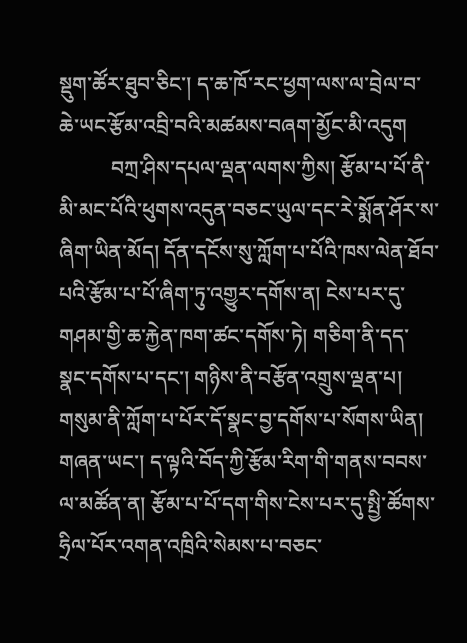སྡུག་ཚོར་ཐུབ་ཅིང་། ད་ཆ་ཁོ་རང་ཕྱག་ལས་ལ་བྲེལ་བ་ཆེ་ཡང་རྩོམ་འབྲི་བའི་མཚམས་བཞག་མྱོང་མི་འདུག
          བཀྲ་ཤིས་དཔལ་ལྡན་ལགས་ཀྱིས། རྩོམ་པ་པོ་ནི་མི་མང་པོའི་ཕུགས་འདུན་བཅང་ཡུལ་དང་རེ་སྨོན་ཤོར་ས་ཞིག་ཡིན་མོད། དོན་དངོས་སུ་ཀློག་པ་པོའི་ཁས་ལེན་ཐོབ་པའི་རྩོམ་པ་པོ་ཞིག་ཏུ་འགྱུར་དགོས་ན། ངེས་པར་དུ་གཤམ་གྱི་ཆ་རྐྱེན་ཁག་ཚང་དགོས་ཏེ། གཅིག་ནི་དད་སྣང་དགོས་པ་དང་། གཉིས་ནི་བརྩོན་འགྲུས་ལྡན་པ། གསུམ་ནི་ཀློག་པ་པོར་དོ་སྣང་བྱ་དགོས་པ་སོགས་ཡིན། གཞན་ཡང་། ད་ལྟའི་བོད་ཀྱི་རྩོམ་རིག་གི་གནས་བབས་ལ་མཚོན་ན། རྩོམ་པ་པོ་དག་གིས་ངེས་པར་དུ་སྤྱི་ཚོགས་ཧྲིལ་པོར་འགན་འཁྲིའི་སེམས་པ་བཅང་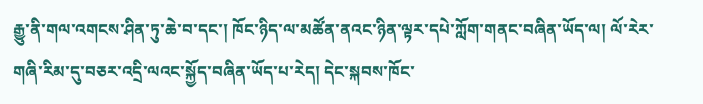རྒྱུ་ནི་གལ་འགངས་ཤིན་ཏུ་ཆེ་བ་དང་། ཁོང་ཉིད་ལ་མཚོན་ནའང་ཉིན་ལྟར་དཔེ་ཀློག་གནང་བཞིན་ཡོད་ལ། ལོ་རེར་གཞི་རིམ་དུ་བཅར་འདྲི་ལའང་སྐྱོད་བཞིན་ཡོད་པ་རེད། དེང་སྐབས་ཁོང་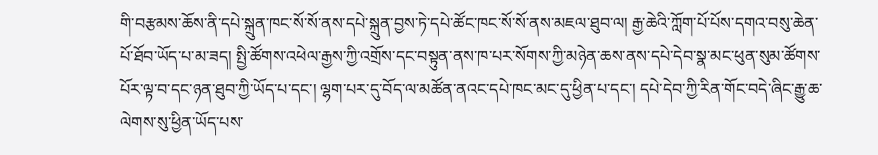གི་བརྩམས་ཆོས་ནི་དཔེ་སྐྲུན་ཁང་སོ་སོ་ནས་དཔེ་སྐྲུན་བྱས་ཏེ་དཔེ་ཚོང་ཁང་སོ་སོ་ནས་མཇལ་ཐུབ་ལ། རྒྱ་ཆེའི་ཀློག་པོ་པོས་དགའ་བསུ་ཆེན་པོ་ཐོབ་ཡོད་པ་མ་ཟད། སྤྱི་ཚོགས་འཕེལ་རྒྱས་ཀྱི་འགྲོས་དང་བསྟུན་ནས་ཁ་པར་སོགས་ཀྱི་མཉེན་ཆས་ནས་དཔེ་དེབ་སྣ་མང་ཕུན་སུམ་ཚོགས་པོར་ལྟ་བ་དང་ཉན་ཐུབ་ཀྱི་ཡོད་པ་དང་། ལྷག་པར་དུ་བོད་ལ་མཚོན་ནའང་དཔེ་ཁང་མང་དུ་ཕྱིན་པ་དང་། དཔེ་དེབ་ཀྱི་རིན་གོང་བདེ་ཞིང་རྒྱུ་ཆ་ལེགས་སུ་ཕྱིན་ཡོད་པས་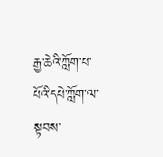རྒྱ་ཆེའི་ཀློག་པ་པོའི་དཔེ་ཀློག་ལ་སྟབས་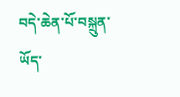བདེ་ཆེན་པོ་བསྐྲུན་ཡོད་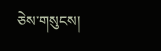ཅེས་གསུངས།